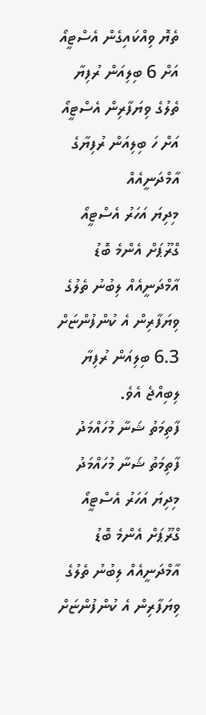ތެޔޮ ވިއްކައިގެން އެސްޓީއޯ އަށް 6 ބިލިއަން ރުފިޔާ
ތެލުގެ ވިޔަފާރިން އެސްޓީއޯ އަށް ހަ ބިލިއަން ރުފިޔާގެ އާމްދަނީއެއް
މިދިޔަ އަހަރު އެސްޓީއޯ ގްރޫޕަށް އެންމެ ބޮޑު އާމްދަނީއެއް ލިބުނު ތެލުގެ ވިޔަފާރިން އެ ކުންފުންޏަށް 6.3 ބިލިއަން ރުފިޔާ ލިބިއްޖެ އެވެ.
ފާތިމަތު ޝަނާ މުހައްމަދު ފާތިމަތު ޝަނާ މުހައްމަދު
މިދިޔަ އަހަރު އެސްޓީއޯ ގްރޫޕަށް އެންމެ ބޮޑު އާމްދަނީއެއް ލިބުނު ތެލުގެ ވިޔަފާރިން އެ ކުންފުންޏަށް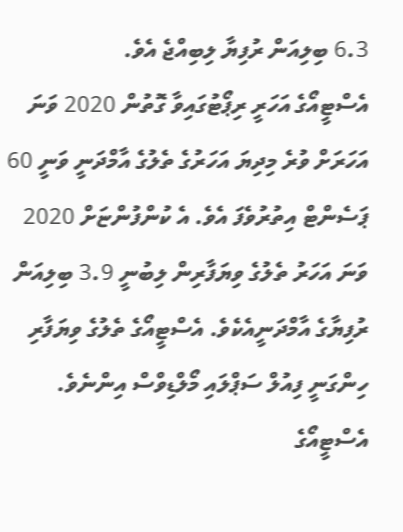6.3 ބިލިއަން ރުފިޔާ ލިބިއްޖެ އެވެ.
އެސްޓީއޯގެ އަހަރީ ރިޕޯޓުގައިވާ ގޮތުން 2020 ވަނަ އަހަރަށް ވުރެ މިދިޔަ އަހަރުގެ ތެލުގެ އާމްދަނީ ވަނީ 60 ޕަސެންޓް އިތުރުވެފަ އެވެ. އެ ކުންފުންޏަށް 2020 ވަނަ އަހަރު ތެލުގެ ވިޔަފާރިން ލިބުނީ 3.9 ބިލިއަން ރުފިޔާގެ އާމްދަނީއެކެވެ. އެސްޓީއޯގެ ތެލުގެ ވިޔަފާރި ހިންގަނީ ފިއުލް ސަޕްލައި މޯލްޑިވްސް އިންނެވެ.
އެސްޓީއޯގެ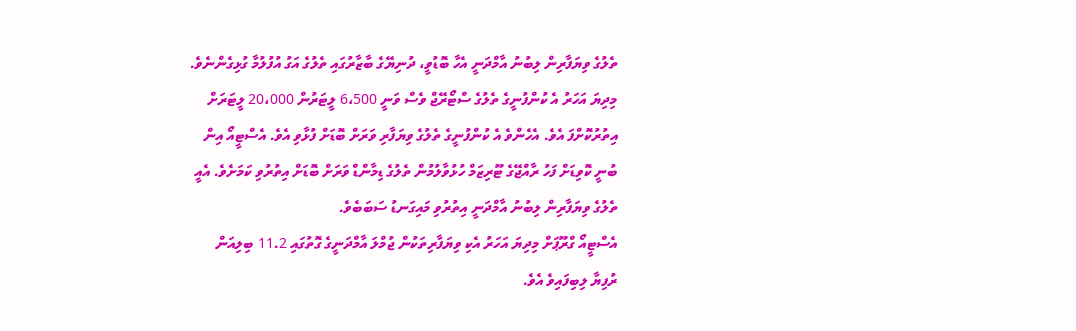ތެލުގެ ވިޔަފާރިން ލިބުނު އާމްދަނީ އެހާ ބޮޑުވީ، ދުނިޔޭގެ ބާޒާރުގައި ތެލުގެ އަގު އުފުލުމާ ގުޅިގެންނެވެ. މިދިޔަ އަހަރު އެ ކުންފުނީގެ ތެލުގެ ސްޓޯރޭޖް ވެސް ވަނީ 6،500 ލީޓަރުން 20،000 ލީޓަރަށް އިތުރުކޮށްފަ އެވެ. އެހެންވެ އެ ކުންފުނީގެ ތެލުގެ ވިޔަފާރި ވަރަށް ބޮޑަށް ފުޅާވި އެވެ. އެސްޓީއޯ އިން ބުނީ ކޮވިޑަށް ފަހު ރާއްޖޭގެ ޓޫރިޒަމް ހުޅުވާލުމުން ތެލުގެ ޑިމާންޑް ވަރަށް ބޮޑަށް އިތުރުވި ކަމަށެވެ. އެއީ ތެލުގެ ވިޔަފާރިން ލިބުނު އާމްދަނީ އިތުރުވި މައިގަނޑު ސަބަބެވެ.
އެސްޓީއޯ ގްރޫޕަށް މިދިޔަ އަހަރު އެކި ވިޔަފާރިތަކުން ޖުމްލަ އާމްދަނީގެ ގޮތުގައި 11.2 ބިލިއަން ރުފިޔާ ލިބިފައިވެ އެވެ.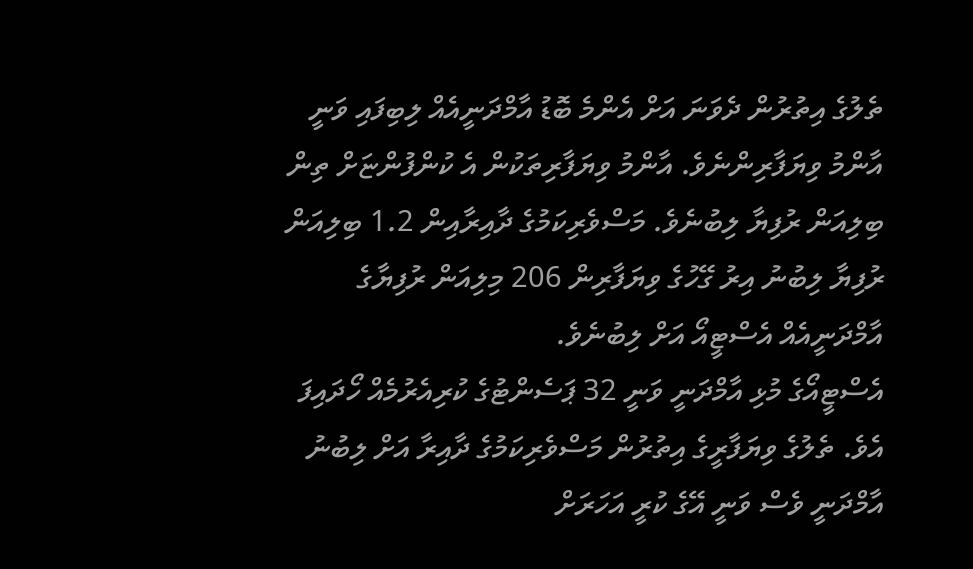ތެލުގެ އިތުރުން ދެވަނަ އަށް އެންމެ ބޮޑު އާމްދަނީއެއް ލިބިފައި ވަނީ އާންމު ވިޔަފާރިންނެވެ. އާންމު ވިޔަފާރިތަކުން އެ ކުންފުންޏަށް ތިން ބިލިއަން ރުފިޔާ ލިބުނެވެ. މަސްވެރިކަމުގެ ދާއިރާއިން 1.2 ބިލިއަން ރުފިޔާ ލިބުނު އިރު ގޭހުގެ ވިޔަފާރިން 206 މިލިއަން ރުފިޔާގެ އާމްދަނީއެއް އެސްޓީއޯ އަށް ލިބުނެވެ.
އެސްޓީއޯގެ މުޅި އާމްދަނީ ވަނީ 32 ޕަސެންޓުގެ ކުރިއެރުމެއް ހޯދައިފަ އެވެ. ތެލުގެ ވިޔަފާރީގެ އިތުރުން މަސްވެރިކަމުގެ ދާއިރާ އަށް ލިބުނު އާމްދަނީ ވެސް ވަނީ އޭގެ ކުރީ އަހަރަށް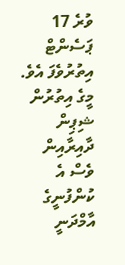ވުރެ 17 ޕަސެންޓް އިތުރުވެފަ އެވެ. މީގެ އިތުރުން ޝިޕިން ދާއިރާއިން ވެސް އެ ކުންފުނީގެ އާމްދަނީ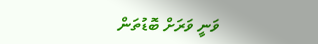ވަނީ ވަރަށް ބޮޑުތަން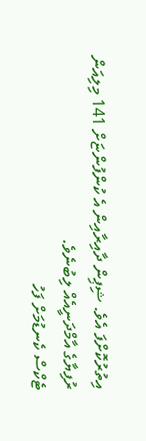އިތުރުކޮށްފަ އެވެ. ޝިޕިން ދާއިރާއިން އެ ކުންފުންޏަށް 141 މިލިއަން ރުފިޔާގެ އާމްދަނީއެއް ލިބުނެވެ.
ޓެކްސް ކެނޑުމަށް ފަހު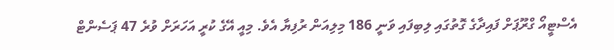އެސްޓީއޯ ގްރޫޕަށް ފައިދާގެ ގޮތުގައި ލިބިފައި ވަނީ 186 މިލިއަން ރުފިޔާ އެވެ. މިއީ އޭގެ ކުރީ އަހަރަށް ވުރެ 47 ޕަސެންޓް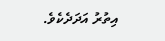އިތުރު އަދަދެކެވެ.